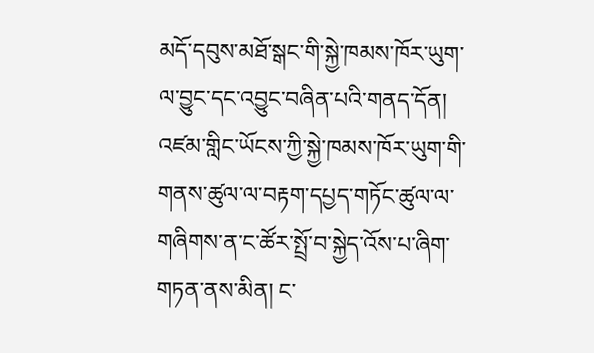མདོ་དབུས་མཐོ་སྒང་གི་སྐྱེ་ཁམས་ཁོར་ཡུག་ལ་བྱུང་དང་འབྱུང་བཞིན་པའི་གནད་དོན།
འཛམ་གླིང་ཡོངས་ཀྱི་སྐྱེ་ཁམས་ཁོར་ཡུག་གི་གནས་ཚུལ་ལ་བརྟག་དཔྱད་གཏོང་ཚུལ་ལ་གཞིགས་ན་ང་ཚོར་སྤྲོ་བ་སྐྱེད་འོས་པ་ཞིག་གཏན་ནས་མིན། ང་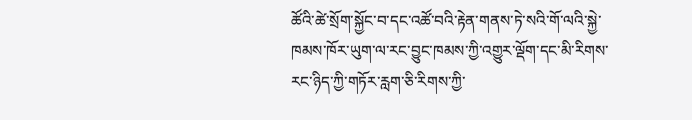ཚོའི་ཚེ་སྲོག་སྐྱོང་བ་དང་འཚོ་བའི་རྟེན་གནས་ཏེ་སའི་གོ་ལའི་སྐྱེ་ཁམས་ཁོར་ཡུག་ལ་རང་བྱུང་ཁམས་ཀྱི་འགྱུར་ལྡོག་དང་མི་རིགས་རང་ཉིད་ཀྱི་གཏོར་རླག་ཅི་རིགས་ཀྱི་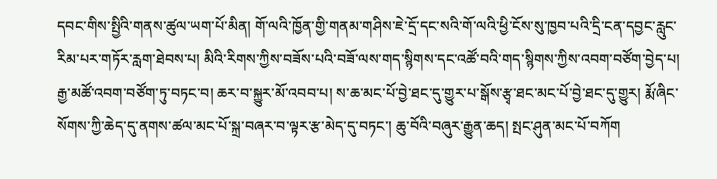དབང་གིས་སྤྱིའི་གནས་ཚུལ་ཡག་པོ་མིན། གོ་ལའི་ཁྱོན་གྱི་གནམ་གཤིས་ཇེ་དྲོ་དང་སའི་གོ་ལའི་ཕྱི་ངོས་སུ་ཁྱབ་པའི་དྲི་ངན་དབྱང་རླུང་རིམ་པར་གཏོར་རླག་ཐེབས་པ། མིའི་རིགས་ཀྱིས་བཟོས་པའི་བཟོ་ལས་གད་སྙིགས་དང་འཚོ་བའི་གད་སྙིགས་ཀྱིས་འབག་བཙོག་བྱེད་པ། རྒྱ་མཚོ་འབག་བཙོག་ཏུ་བཏང་བ། ཆར་བ་སྐྱུར་མོ་འབབ་པ། ས་ཆ་མང་པོ་བྱེ་ཐང་དུ་གྱུར་པ་སྒོས་རྩྭ་ཐང་མང་པོ་བྱེ་ཐང་དུ་གྱུར། རྨོ་ཞིང་སོགས་ཀྱི་ཆེད་དུ་ནགས་ཚལ་མང་པོ་སྐྲ་བཞར་བ་ལྟར་རྩ་མེད་དུ་བཏང་། ཆུ་བོའི་བཞུར་རྒྱུན་ཆད། སྤང་ཤུན་མང་པོ་བཀོག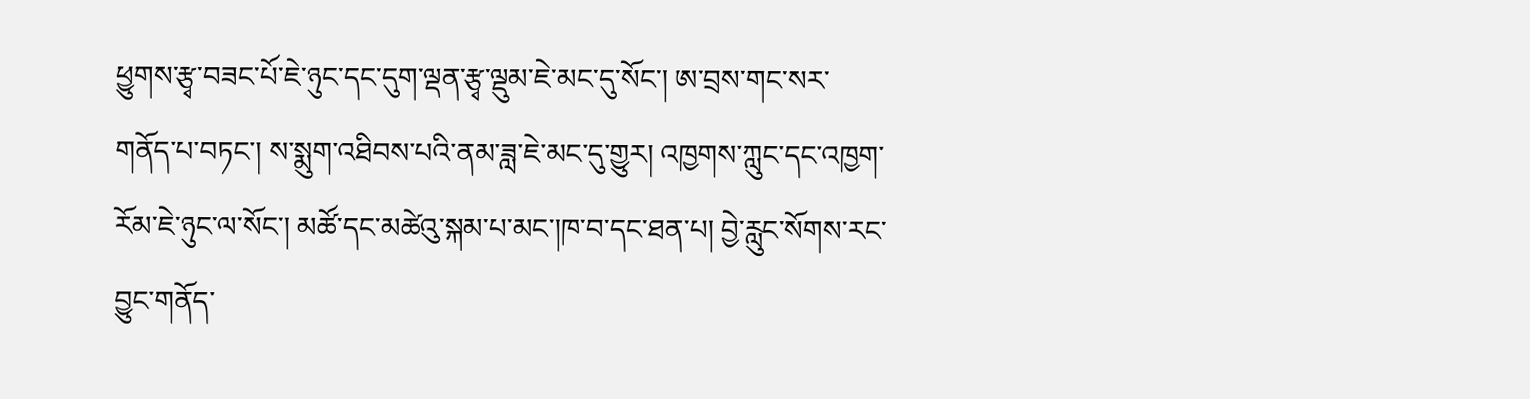ཕྱུགས་རྩྭ་བཟང་པོ་ཇེ་ཉུང་དང་དུག་ལྡན་རྩྭ་ལྡུམ་ཇེ་མང་དུ་སོང་། ཨ་བྲས་གང་སར་གནོད་པ་བཏང་། ས་སྨུག་འཐིབས་པའི་ནམ་ཟླ་ཇེ་མང་དུ་གྱུར། འཁྱགས་ཀླུང་དང་འཁྱག་རོམ་ཇེ་ཉུང་ལ་སོང་། མཚོ་དང་མཚེའུ་སྐམ་པ་མང་།ཁ་བ་དང་ཐན་པ། བྱེ་རླུང་སོགས་རང་བྱུང་གནོད་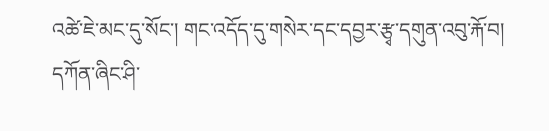འཚེ་ཇེ་མང་དུ་སོང་། གང་འདོད་དུ་གསེར་དང་དབྱར་རྩྭ་དགུན་འབུ་རྐོ་བ། དཀོན་ཞིང་ཤི་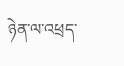ཉེན་ལ་འཕྲད་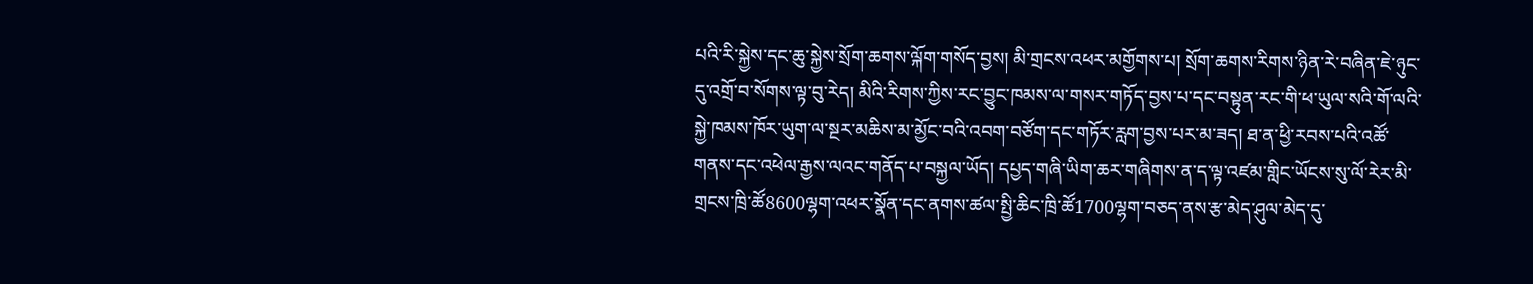པའི་རི་སྐྱེས་དང་ཆུ་སྐྱེས་སྲོག་ཆགས་ལྐོག་གསོད་བྱས། མི་གྲངས་འཕར་མགྱོགས་པ། སྲོག་ཆགས་རིགས་ཉིན་རེ་བཞིན་ཇེ་ཉུང་དུ་འགྲོ་བ་སོགས་ལྟ་བུ་རེད། མིའི་རིགས་ཀྱིས་རང་བྱུང་ཁམས་ལ་གསར་གཏོད་བྱས་པ་དང་བསྟུན་རང་གི་ཕ་ཡུལ་སའི་གོ་ལའི་སྐྱེ་ཁམས་ཁོར་ཡུག་ལ་སྔར་མཆིས་མ་མྱོང་བའི་འབག་བཙོག་དང་གཏོར་རླག་བྱས་པར་མ་ཟད། ཐ་ན་ཕྱི་རབས་པའི་འཚོ་གནས་དང་འཕེལ་རྒྱས་ལའང་གནོད་པ་བསྐྱལ་ཡོད། དཔྱད་གཞི་ཡིག་ཆར་གཞིགས་ན་ད་ལྟ་འཛམ་གླིང་ཡོངས་སུ་ལོ་རེར་མི་གྲངས་ཁྲི་ཚོ8600ལྷག་འཕར་སྣོན་དང་ནགས་ཚལ་སྤྱི་ཆིང་ཁྲི་ཚོ1700ལྷག་བཅད་ནས་རྩ་མེད་ཤུལ་མེད་དུ་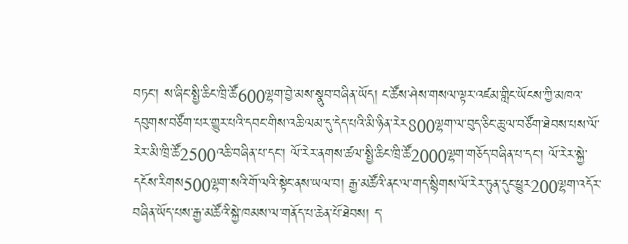བཏང་། ས་ཞིང་སྤྱི་ཆིང་ཁྲི་ཚོ600ལྷག་བྱེ་མས་སྣུབ་བཞིན་ཡོད། ང་ཚོས་ཤེས་གསལ་ལྟར་འཛམ་གླིང་ཡོངས་ཀྱི་མཁའ་དབུགས་བཙོག་པར་གྱུར་པའི་དབང་གིས་འཆི་ལམ་དུ་དེད་པའི་མི་ཉིན་རེར800ལྷག་ལ་བུད་ཅིང་ཆུ་ལ་བཙོག་ཐེབས་པས་ལོ་རེར་མི་ཁྲི་ཚོ2500འཆི་བཞིན་པ་དང་། ལོ་རེར་ནགས་ཚལ་སྤྱི་ཆིང་ཁྲི་ཚོ2000ལྷག་གཅོད་བཞིན་པ་དང་། ལོ་རེར་སྐྱེ་དངོས་རིགས500ལྷག་སའི་གོ་ལའི་སྟེང་ནས་ཡལ་བ། རྒྱ་མཚོའི་ནང་ལ་གད་སྙིགས་ལོ་རེར་ཏུན་དུང་ཕྱུར200ལྷག་འདོར་བཞིན་ཡོད་པས་རྒྱ་མཚོའི་སྐྱེ་ཁམས་ལ་གནོད་པ་ཆེན་པོ་ཐེབས། ད་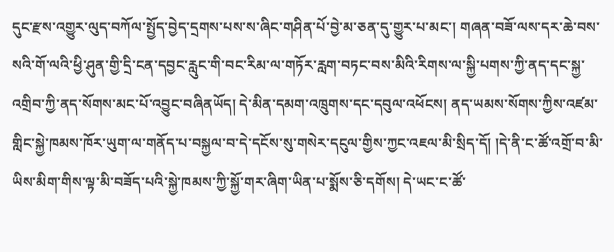དུང་རྫས་འགྱུར་ལུད་བཀོལ་སྤྱོད་བྱེད་དྲགས་པས་ས་ཞིང་གཤིན་པོ་བྱེ་མ་ཅན་དུ་གྱུར་པ་མང་། གཞན་བཟོ་ལས་དར་ཆེ་བས་སའི་གོ་ལའི་ཕྱི་ཤུན་གྱི་དྲི་ངན་དབྱང་རླུང་གི་བང་རིམ་ལ་གཏོར་རླག་བཏང་བས་མིའི་རིགས་ལ་སྐྱི་པགས་ཀྱི་ནད་དང་སྐྱ་འགྲིབ་ཀྱི་ནད་སོགས་མང་པོ་འབྱུང་བཞིནཡོད། དེ་མིན་དམག་འཁྲུགས་དང་དབུལ་འཕོངས། ནད་ཡམས་སོགས་ཀྱིས་འཛམ་གླིང་སྐྱེ་ཁམས་ཁོར་ཡུག་ལ་གནོད་པ་བསྐྱལ་བ་དེ་དངོས་སུ་གསེར་དངུལ་གྱིས་ཀྱང་འཇལ་མི་སྲིད་དོ། །དེ་ནི་ང་ཚོ་འགྲོ་བ་མི་ཡིས་མིག་གིས་ལྟ་མི་བཟོད་པའི་སྐྱེ་ཁམས་ཀྱི་སྐྱོ་གར་ཞིག་ཡིན་པ་སྨོས་ཅི་དགོས། དེ་ཡང་ང་ཚོ་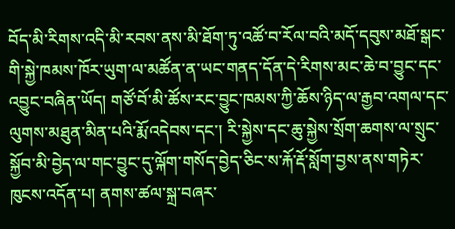བོད་མི་རིགས་འདི་མི་རབས་ནས་མི་ཐོག་ཏུ་འཚོ་བ་རོལ་བའི་མདོ་དབུས་མཐོ་སྒང་གི་སྐྱེ་ཁམས་ཁོར་ཡུག་ལ་མཚོན་ན་ཡང་གནད་དོན་དེ་རིགས་མང་ཆེ་བ་བྱུང་དང་འབྱུང་བཞིན་ཡོད། གཙོ་བོ་མི་ཚོས་རང་བྱུང་ཁམས་ཀྱི་ཆོས་ཉིད་ལ་རྒྱབ་འགལ་དང་ལུགས་མཐུན་མིན་པའི་རྨོ་འདེབས་དང་། རི་སྐྱེས་དང་ཆུ་སྐྱེས་སྲོག་ཆགས་ལ་སྲུང་སྐྱོབ་མི་བྱེད་ལ་གང་བྱུང་དུ་ལྐོག་གསོད་བྱེད་ཅིང་ས་རྐོ་རྡོ་སློག་བྱས་ནས་གཏེར་ཁུངས་འདོན་པ། ནགས་ཚལ་སྐྲ་བཞར་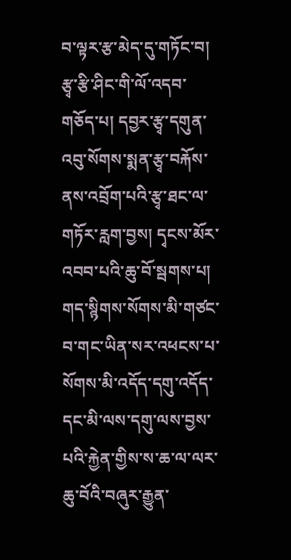བ་ལྟར་རྩ་མེད་དུ་གཏོང་བ། རྩྭ་རྩི་ཤིང་གི་ལོ་འདབ་གཅོད་པ། དབྱར་རྩྭ་དགུན་འབུ་སོགས་སྨན་རྩྭ་བརྐོས་ནས་འབྲོག་པའི་རྩྭ་ཐང་ལ་གཏོར་རླག་བྱས། དྭངས་མོར་འབབ་པའི་ཆུ་བོ་སྦགས་པ། གད་སྙིགས་སོགས་མི་གཙང་བ་གང་ཡིན་སར་འཕངས་པ་སོགས་མི་འདོད་དགུ་འདོད་དང་མི་ལས་དགུ་ལས་བྱས་པའི་རྐྱེན་གྱིས་ས་ཆ་ལ་ལར་ཆུ་བོའི་བཞུར་རྒྱུན་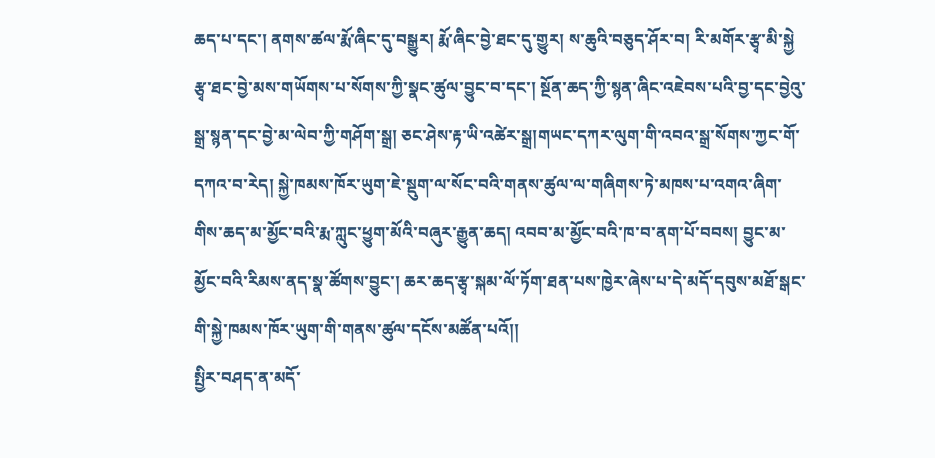ཆད་པ་དང་། ནགས་ཚལ་རྨོ་ཞིང་དུ་བསྒྱུར། རྨོ་ཞིང་བྱེ་ཐང་དུ་གྱུར། ས་ཆུའི་བཅུད་ཤོར་བ། རི་མགོར་རྩྭ་མི་སྐྱེ རྩྭ་ཐང་བྱེ་མས་གཡོགས་པ་སོགས་ཀྱི་སྣང་ཚུལ་བྱུང་བ་དང་། སྔོན་ཆད་ཀྱི་སྙན་ཞིང་འཇེབས་པའི་བྱ་དང་བྱེའུ་སྒྲ་སྙན་དང་བྱེ་མ་ལེབ་ཀྱི་གཤོག་སྒྲ། ཅང་ཤེས་རྟ་ཡི་འཚེར་སྒྲ།གཡང་དཀར་ལུག་གི་འབའ་སྒྲ་སོགས་ཀྱང་གོ་དཀའ་བ་རེད། སྐྱེ་ཁམས་ཁོར་ཡུག་ཇེ་སྡུག་ལ་སོང་བའི་གནས་ཚུལ་ལ་གཞིགས་ཏེ་མཁས་པ་འགའ་ཞིག་གིས་ཆད་མ་མྱོང་བའི་རྨ་ཀླུང་ཕྱུག་མོའི་བཞུར་རྒྱུན་ཆད། འབབ་མ་མྱོང་བའི་ཁ་བ་ནག་པོ་བབས། བྱུང་མ་མྱོང་བའི་རིམས་ནད་སྣ་ཚོགས་བྱུང་། ཆར་ཆད་རྩྭ་སྐམ་ལོ་ཏོག་ཐན་པས་ཁྱེར་ཞེས་པ་དེ་མདོ་དབུས་མཐོ་སྒང་གི་སྐྱེ་ཁམས་ཁོར་ཡུག་གི་གནས་ཚུལ་དངོས་མཚོན་པའོ།།
སྤྱིར་བཤད་ན་མདོ་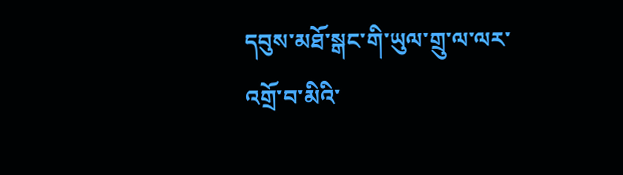དབུས་མཐོ་སྒང་གི་ཡུལ་གྲུ་ལ་ལར་འགྲོ་བ་མིའི་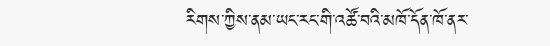རིགས་ཀྱིས་ནམ་ཡང་རང་གི་འཚོ་བའི་མཁོ་དོན་ཁོ་ནར་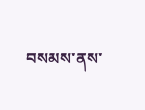བསམས་ནས་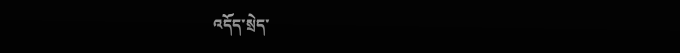འདོད་སྲེད་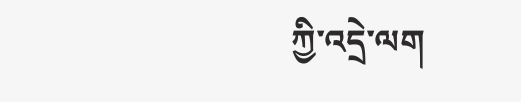ཀྱི་འདྲེ་ལག